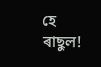হে ৰাছুল!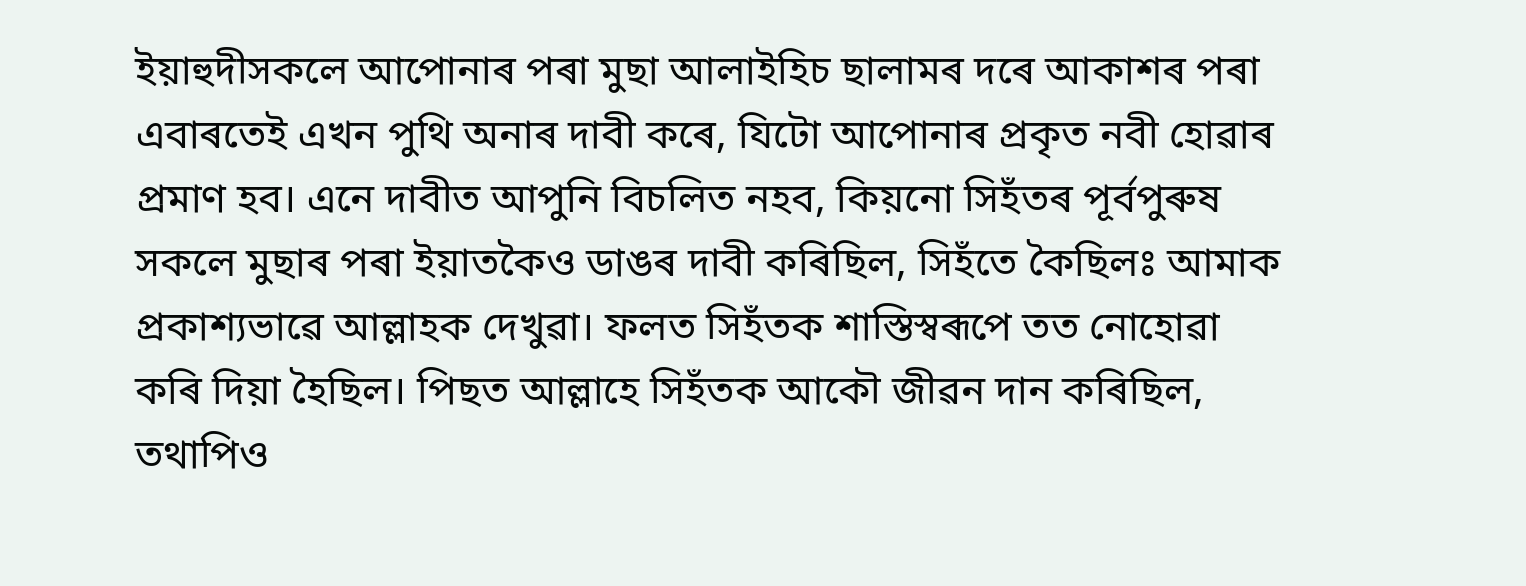ইয়াহুদীসকলে আপোনাৰ পৰা মুছা আলাইহিচ ছালামৰ দৰে আকাশৰ পৰা এবাৰতেই এখন পুথি অনাৰ দাবী কৰে, যিটো আপোনাৰ প্ৰকৃত নবী হোৱাৰ প্ৰমাণ হব। এনে দাবীত আপুনি বিচলিত নহব, কিয়নো সিহঁতৰ পূৰ্বপুৰুষ সকলে মুছাৰ পৰা ইয়াতকৈও ডাঙৰ দাবী কৰিছিল, সিহঁতে কৈছিলঃ আমাক প্ৰকাশ্যভাৱে আল্লাহক দেখুৱা। ফলত সিহঁতক শাস্তিস্বৰূপে তত নোহোৱা কৰি দিয়া হৈছিল। পিছত আল্লাহে সিহঁতক আকৌ জীৱন দান কৰিছিল, তথাপিও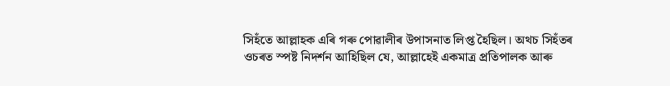সিহঁতে আল্লাহক এৰি গৰু পোৱালীৰ উপাসনাত লিপ্ত হৈছিল। অথচ সিহঁতৰ ওচৰত স্পষ্ট নিদৰ্শন আহিছিল যে, আল্লাহেই একমাত্ৰ প্ৰতিপালক আৰু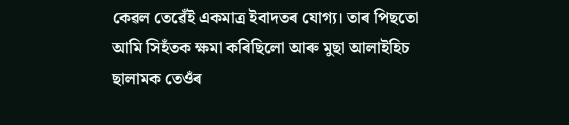কেৱল তেৱেঁই একমাত্ৰ ইবাদতৰ যোগ্য। তাৰ পিছতো আমি সিহঁতক ক্ষমা কৰিছিলো আৰু মুছা আলাইহিচ ছালামক তেওঁৰ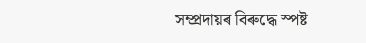সম্প্ৰদায়ৰ বিৰুদ্ধে স্পষ্ট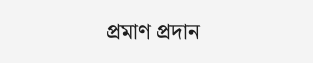প্ৰমাণ প্ৰদান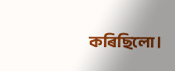কৰিছিলো।